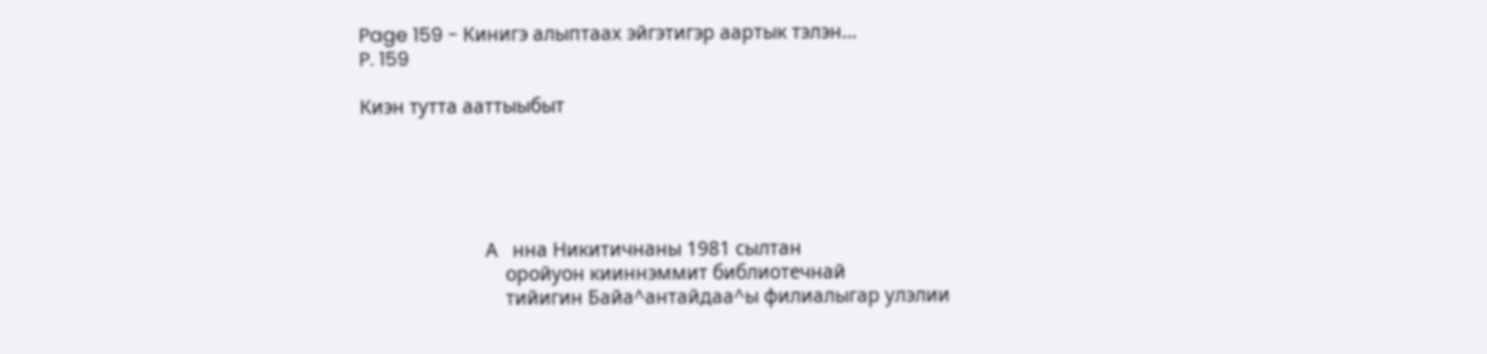Page 159 - Кинигэ алыптаах эйгэтигэр аартык тэлэн...
P. 159

Киэн тутта ааттыыбыт





                         А   нна Никитичнаны 1981 сылтан
                             оройуон кииннэммит библиотечнай
                             тийигин Байа^антайдаа^ы филиалыгар улэлии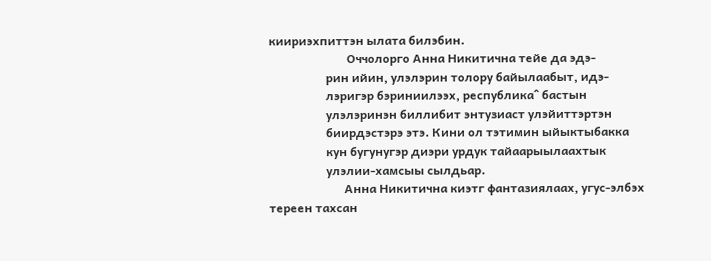киириэхпиттэн ылата билэбин.
                          Оччолорго Анна Никитична тейе да эдэ-
                   рин ийин, улэлэрин толору байылаабыт, идэ-
                   лэригэр бэриниилээх, республика^ бастын
                   улэлэринэн биллибит энтузиаст улэйиттэртэн
                   биирдэстэрэ этэ. Кини ол тэтимин ыйыктыбакка
                   кун бугунугэр диэри урдук тайаарыылаахтык
                   улэлии-хамсыы сылдьар.
                         Анна Никитична киэтг фантазиялаах, угус-элбэх тереен тахсан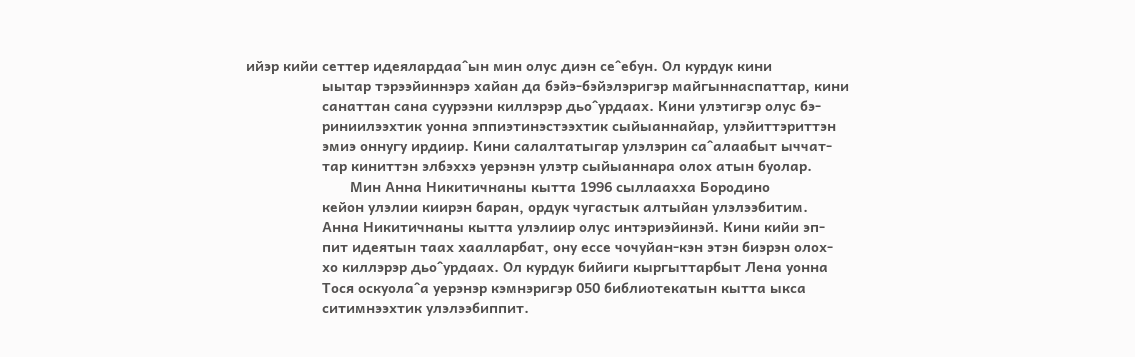ийэр кийи сеттер идеялардаа^ын мин олус диэн се^ебун. Ол курдук кини
                   ыытар тэрээйиннэрэ хайан да бэйэ-бэйэлэригэр майгыннаспаттар, кини
                   санаттан сана суурээни киллэрэр дьо^урдаах. Кини улэтигэр олус бэ-
                   риниилээхтик уонна эппиэтинэстээхтик сыйыаннайар, улэйиттэриттэн
                   эмиэ оннугу ирдиир. Кини салалтатыгар улэлэрин са^алаабыт ыччат-
                   тар киниттэн элбэххэ уерэнэн улэтр сыйыаннара олох атын буолар.
                          Мин Анна Никитичнаны кытта 1996 сыллаахха Бородино
                   кейон улэлии киирэн баран, ордук чугастык алтыйан улэлээбитим.
                   Анна Никитичнаны кытта улэлиир олус интэриэйинэй. Кини кийи эп-
                   пит идеятын таах хаалларбат, ону ессе чочуйан-кэн этэн биэрэн олох-
                   хо киллэрэр дьо^урдаах. Ол курдук бийиги кыргыттарбыт Лена уонна
                   Тося оскуола^а уерэнэр кэмнэригэр 050 библиотекатын кытта ыкса
                   ситимнээхтик улэлээбиппит.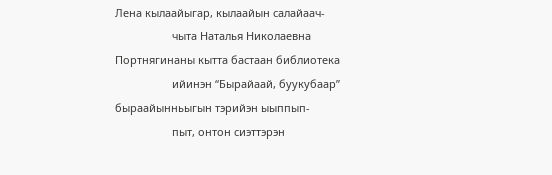Лена кылаайыгар, кылаайын салайаач-
                   чыта Наталья Николаевна Портнягинаны кытта бастаан библиотека
                   ийинэн “Бырайаай, буукубаар” быраайынньыгын тэрийэн ыыппып-
                   пыт, онтон сиэттэрэн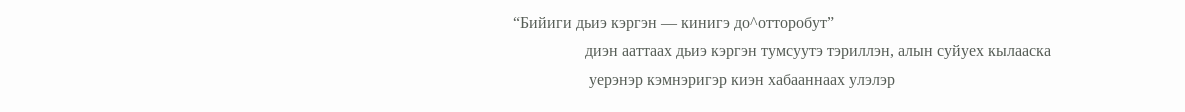“Бийиги дьиэ кэргэн — кинигэ до^отторобут”
                  диэн ааттаах дьиэ кэргэн тумсуутэ тэриллэн, алын суйуех кылааска
                   уерэнэр кэмнэригэр киэн хабааннаах улэлэр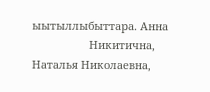ыытыллыбыттара. Анна
                   Никитична, Наталья Николаевна,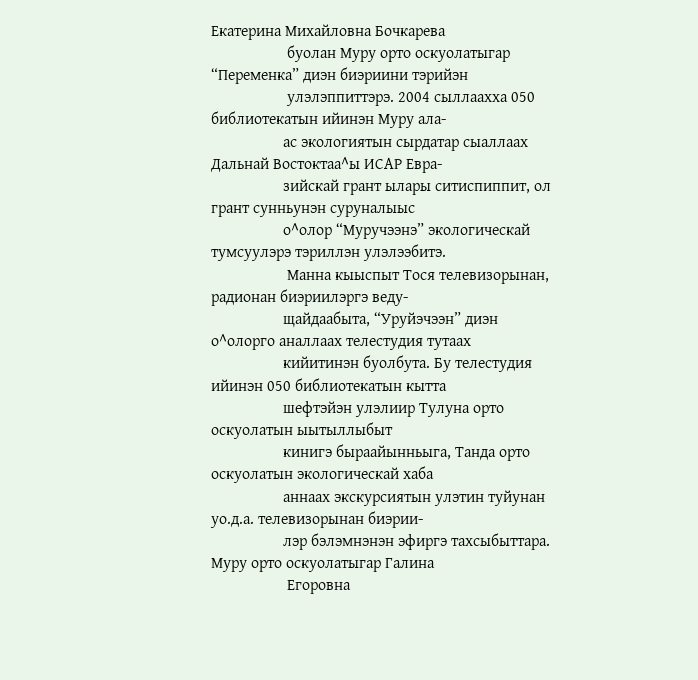Екатерина Михайловна Бочкарева
                   буолан Муру орто оскуолатыгар “Переменка” диэн биэриини тэрийэн
                   улэлэппиттэрэ. 2004 сыллаахха 050 библиотекатын ийинэн Муру ала-
                  ас экологиятын сырдатар сыаллаах Дальнай Востоктаа^ы ИСАР Евра-
                  зийскай грант ылары ситиспиппит, ол грант сунньунэн суруналыыс
                  о^олор “Муручээнэ” экологическай тумсуулэрэ тэриллэн улэлээбитэ.
                   Манна кыыспыт Тося телевизорынан, радионан биэриилэргэ веду-
                  щайдаабыта, “Уруйэчээн” диэн о^олорго аналлаах телестудия тутаах
                  кийитинэн буолбута. Бу телестудия ийинэн 050 библиотекатын кытта
                  шефтэйэн улэлиир Тулуна орто оскуолатын ыытыллыбыт
                  кинигэ быраайынньыга, Танда орто оскуолатын экологическай хаба
                  аннаах экскурсиятын улэтин туйунан уо.д.а. телевизорынан биэрии-
                  лэр бэлэмнэнэн эфиргэ тахсыбыттара. Муру орто оскуолатыгар Галина
                   Егоровна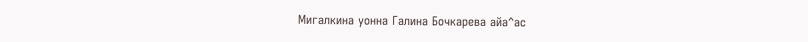Мигалкина уонна Галина Бочкарева айа^ас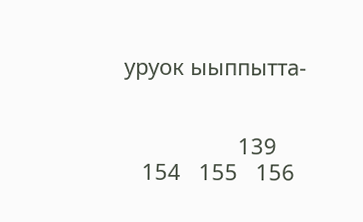уруок ыыппытта-


                   139
   154   155   156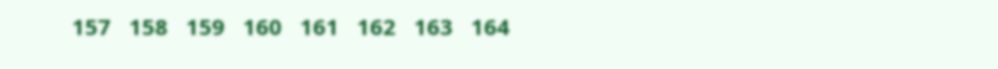157   158   159   160   161   162   163   164